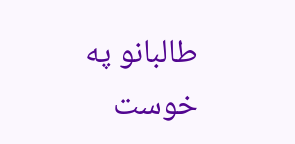طالبانو په خوست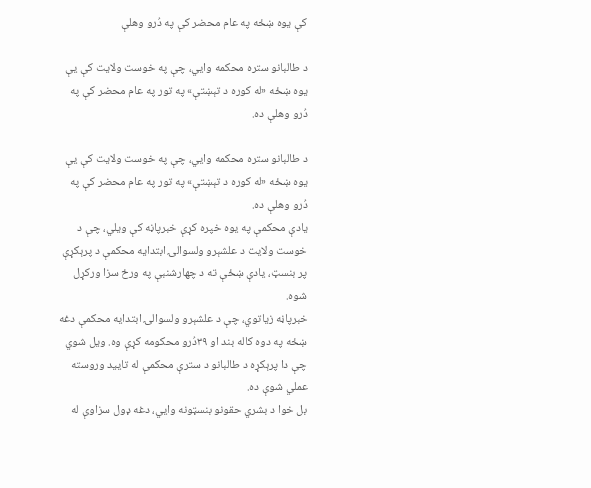کې یوه ښځه په عام محضر کې په دُرو وهلې

د طالبانو ستره محکمه وایي، چې په خوست ولایت کې یې یوه ښځه «له کوره د تېښتې» په تور په عام محضر کې په دُرو وهلې ده.

د طالبانو ستره محکمه وایي، چې په خوست ولایت کې یې یوه ښځه «له کوره د تېښتې» په تور په عام محضر کې په دُرو وهلې ده.
یادې محکمې په یوه خپره کړې خبرپاڼه کې ویلي، چې د خوست ولایت د علشېرو ولسوالۍ ابتدایه محکمې د پرېکړې پر بنسټ، یادې ښځې ته د چهارشنبې په ورځ سزا ورکړل شوه.
خبرپاڼه زیاتوي، چې د علشېرو ولسوالۍ ابتدایه محکمې دغه ښځه په دوه کاله بند او ۳۹دُرو محکومه کړې وه. ویل شوي چې دا پرېکړه د طالبانو د سترې محکمې له تایید وروسته عملي شوې ده.
بل خوا د بشري حقونو بنسټونه وايي، دغه ډول سزاوې له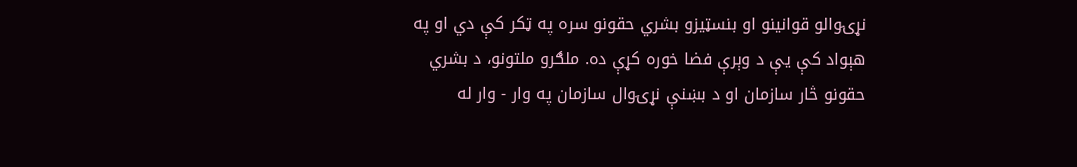نړۍوالو قوانینو او بنسټیزو بشري حقونو سره په ټکر کې دي او په هېواد کې یې د وېرې فضا خوره کړې ده. ملګرو ملتونو، د بشري حقونو څار سازمان او د بښنې نړۍوال سازمان په وار - وار له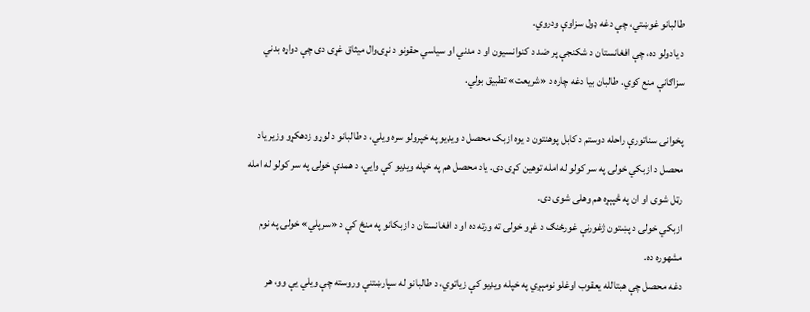طالبانو غوښتي، چې دغه ډول سزاوې ودروي.
د یادولو ده، چې افغانستان د شکنجې پر ضد د کنوانسیون او د مدني او سیاسي حقونو د نړۍوال میثاق غړی دی چې دواړه بدني سزاګانې منع کوي. طالبان بیا دغه چاره د «شریعت» تطبیق بولي.

پخوانۍ سناتورې راحله دوستم د کابل پوهنتون د یوه ازبک محصل د ویډیو په خپرولو سره ویلي، د طالبانو د لوړو زدهکړو وزیر یاد محصل د ازبکي خولۍ په سر کولو له امله توهین کړی دی. یاد محصل هم په خپله ویډیو کې وايي، د همدې خولۍ په سر کولو له امله رټل شوی او ان په څپېړه هم وهلی شوی دی.
ازبکي خولۍ د پښتون ژغورنې غورځنګ د غړو خولۍ ته ورته ده او د افغانستان د ازبکانو په منځ کې د «سرپلي» خولۍ په نوم مشهوره ده.
دغه محصل چې هبتالله یعقوب اوغلو نومېږي په خپله ویډیو کې زیاتوي، د طالبانو له سپارښتنې وروسته چې ویلي یې وو، هر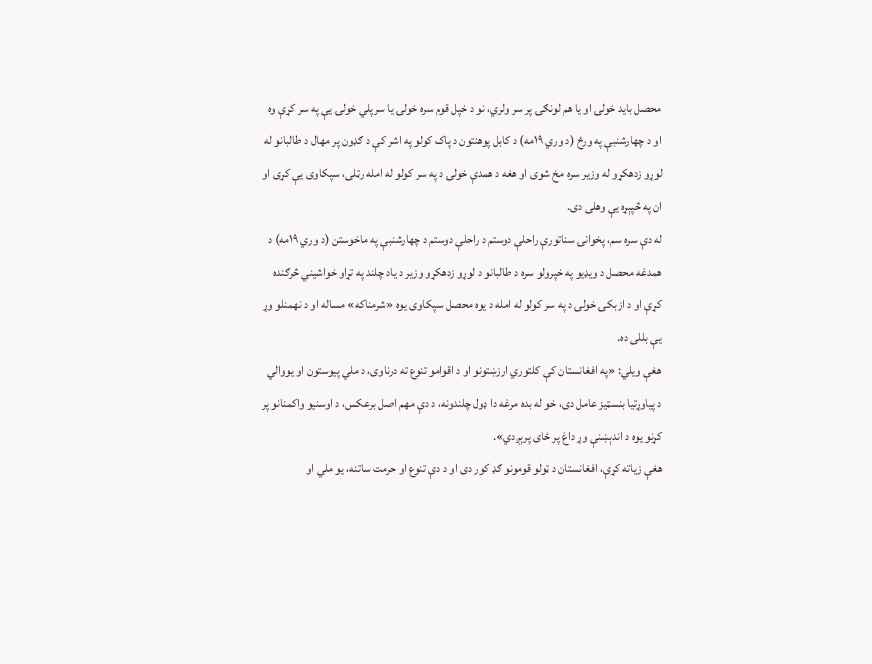محصل باید خولۍ او یا هم لونګۍ پر سر ولري، نو د خپل قوم سره خولۍ یا سرپلي خولۍ یې په سر کړې وه او د چهارشنبې په ورځ (د وري ۱۹مه) د کابل پوهنتون د پاک کولو په اشر کې د ګډون پر مهال د طالبانو له لوړو زدهکړو له وزیر سره مخ شوی او هغه د همدې خولۍ د په سر کولو له امله رټلی، سپکاوی یې کړی او ان په څپېړه یې وهلی دی.
له دې سره سم، پخوانۍ سناتورې راحلې دوستم د راحلې دوستم د چهارشنبې په ماخوستن (د وري ۱۹مه) د همدغه محصل د ویډیو په خپرولو سره د طالبانو د لوړو زدهکړو وزیر د یاد چلند په تړاو خواشیني څرګنده کړې او د ازبکۍ خولۍ د په سر کولو له امله د یوه محصل سپکاوی یوه «شرمناکه» مساله او د نهمنلو وړ یې بللی ده.
هغې ویلي: «په افغانستان کې کلتوري ارزښتونو او د اقوامو تنوع ته درناوی، د ملي پیوستون او یووالي د پیاوړتیا بنسټیز عامل دی، خو له بده مرغه دا ډول چلندونه، د دې مهم اصل برعکس، د اوسنیو واکمنانو پر کړنو یوه د اندېښنې وړ داغ پر ځای پرېږدي».
هغې زیاته کړې، افغانستان د ټولو قومونو ګډ کور دی او د دې تنوع او حرمت ساتنه، یو ملي او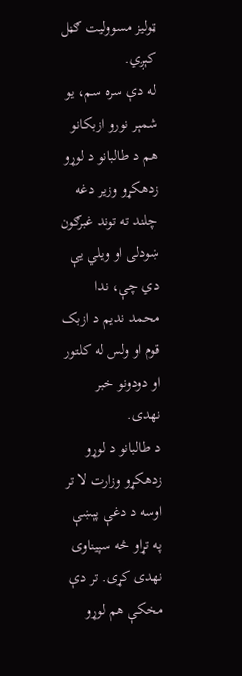ټولیز مسوولیت ګڼل کېږي.
له دې سره سم، یو شمېر نورو ازبکانو هم د طالبانو د لوړو زدهکړو وزیر دغه چلند ته توند غبرګون ښودلی او ویلي یې دي چې، ندا محمد ندیم د ازبک قوم او ولس له کلتور او دودونو خبر نهدی.
د طالبانو د لوړو زدهکړو وزارت لا تر اوسه د دغې پېښې په تړاو څه سپیناوی نهدی کړی. تر دې مخکې هم لوړو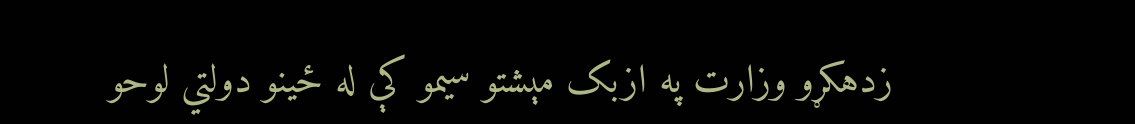زدهکړو وزارت په ازبک مېشتو سیمو کې له ځینو دولتي لوحو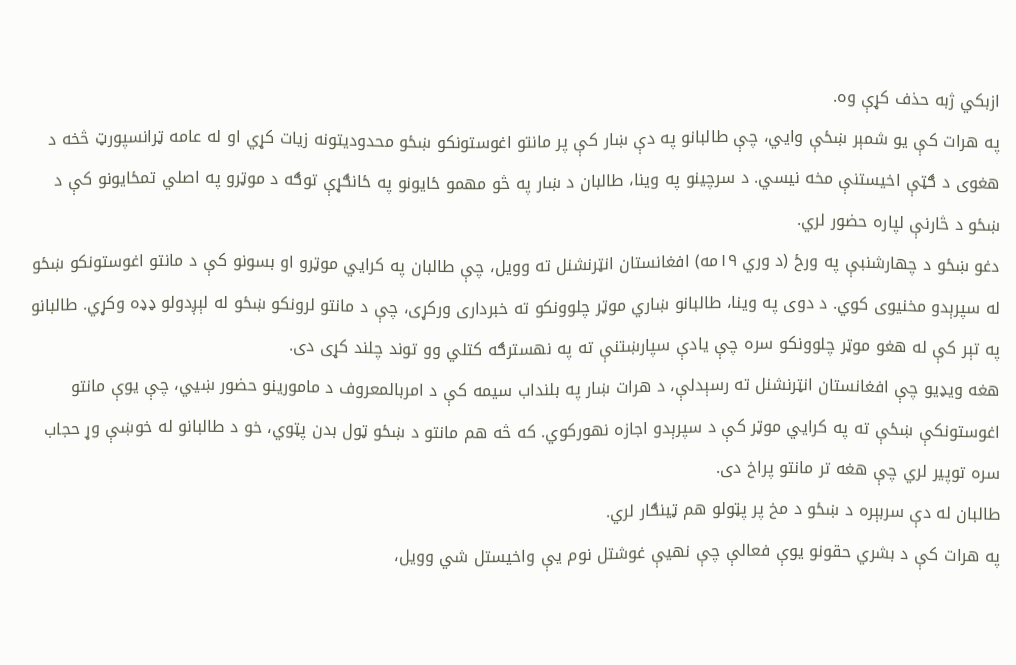ازبکي ژبه حذف کړې وه.
په هرات کې یو شمېر ښځې وايي، چې طالبانو په دې ښار کې پر مانتو اغوستونکو ښځو محدودیتونه زیات کړي او له عامه ټرانسپورټ څخه د هغوی د ګټې اخیستنې مخه نیسي. د سرچینو په وینا، طالبان د ښار په څو مهمو ځایونو په ځانګړې توګه د موټرو په اصلي تمځایونو کې د ښځو د څارنې لپاره حضور لري.
دغو ښځو د چهارشنبې په ورځ (د وري ۱۹مه) افغانستان انټرنشنل ته وویل، چې طالبان په کرايي موټرو او بسونو کې د مانتو اغوستونکو ښځو له سپرېدو مخنیوی کوي. د دوی په وینا، طالبانو ښاري موټر چلوونکو ته خبرداری ورکړی، چې د مانتو لرونکو ښځو له لېږدولو ډډه وکړي. طالبانو په تېر کې له هغو موټر چلوونکو سره چې یادې سپارښتنې ته په نهسترګه کتلي وو توند چلند کړی دی.
هغه ویډیو چې افغانستان انټرنشنل ته رسېدلې، د هرات ښار په بلنداب سیمه کې د امربالمعروف د مامورینو حضور ښیي، چې یوې مانتو اغوستونکې ښځې ته په کرایي موټر کې د سپرېدو اجازه نهورکوي. که څه هم مانتو د ښځو ټول بدن پټوي، خو د طالبانو له خوښې وړ حجاب سره توپیر لري چې هغه تر مانتو پراخ دی.
طالبان له دې سربېره د ښځو د مخ پر پټولو هم ټینګار لري.
په هرات کې د بشري حقونو یوې فعالې چې نهیې غوشتل نوم یې واخیستل شي وویل،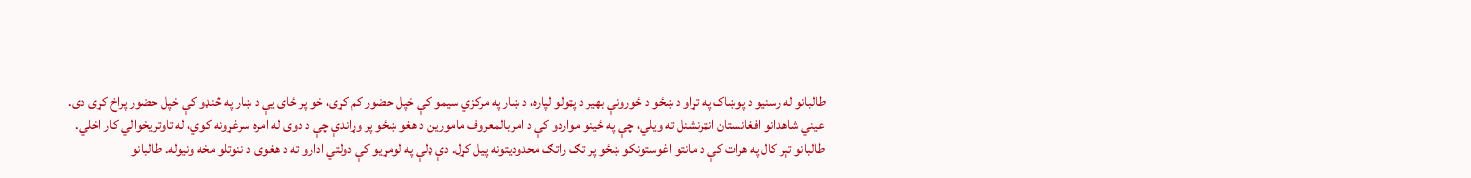طالبانو له رسنیو د پوښاک په تړاو د ښځو د ځورونې بهیر د پټولو لپاره، د ښار په مرکزي سیمو کې خپل حضور کم کړی، خو پر ځای یې د ښار په څنډو کې خپل حضور پراخ کړی دی.
عیني شاهدانو افغانستان انټرنشنل ته ویلي، چې په ځینو مواردو کې د امربالمعروف مامورین د هغو ښځو پر وړاندې چې د دوی له امره سرغړونه کوي، له تاوتریخوالي کار اخلي.
طالبانو تېر کال په هرات کې د مانتو اغوستونکو ښځو پر تګ راتګ محدودیتونه پیل کړل. دې ډلې په لومړیو کې دولتي ادارو ته د هغوی د ننوتلو مخه ونیوله. طالبانو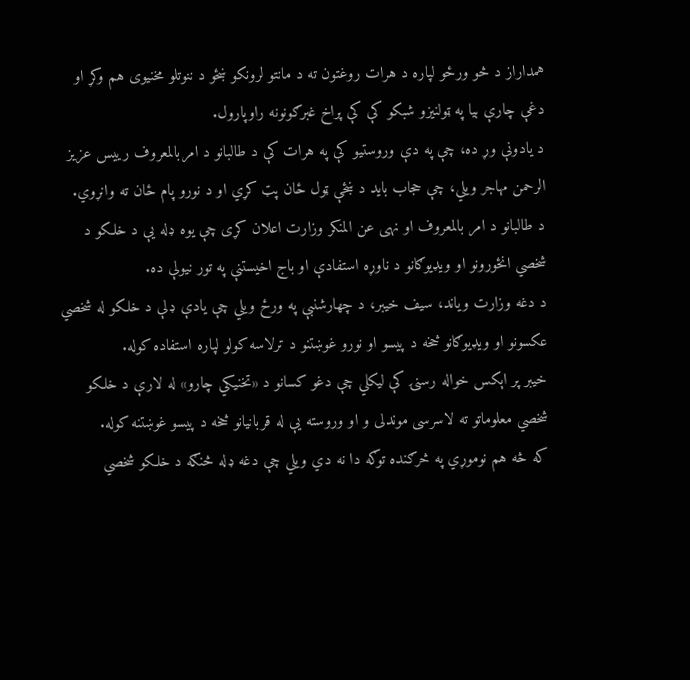همداراز د څو ورځو لپاره د هرات روغتون ته د مانتو لرونکو ښځو د ننوتلو مخنیوی هم وکړ او دغې چارې بیا په ټولنیزو شبکو کې کې پراخ غبرګونونه راوپارول.
د یادونې وړ ده، چې په دې وروستیو کې په هرات کې د طالبانو د امربالمعروف رییس عزیز الرحمن مهاجر ویلي، چې حجاب باید د ښځې ټول ځان پټ کړي او د نورو پام ځان ته وانړوي.
د طالبانو د امر بالمعروف او نهی عن المنکر وزارت اعلان کړی چې یوه ډله یې د خلکو د شخصي انځورونو او ویډیوګانو د ناوړه استفادې او باج اخیستنې په تور نیولې ده.
د دغه وزارت ویاند، سیف خیبر، د چهارشنبې په ورځ ویلي چې یادې ډلې د خلکو له شخصي عکسونو او ویډیوګانو څخه د پیسو او نورو غوښتنو د ترلاسه کولو لپاره استفاده کوله.
خیبر پر اېکس خواله رسنۍ کې لیکلي چې دغو کسانو د «تخنیکي چارو» له لارې د خلکو شخصي معلوماتو ته لاسرسی موندلی و او وروسته یې له قربانیانو څخه د پیسو غوښتنه کوله.
که څه هم نوموړي په څرګنده توګه دا نه دي ویلي چې دغه ډله څنګه د خلکو شخصي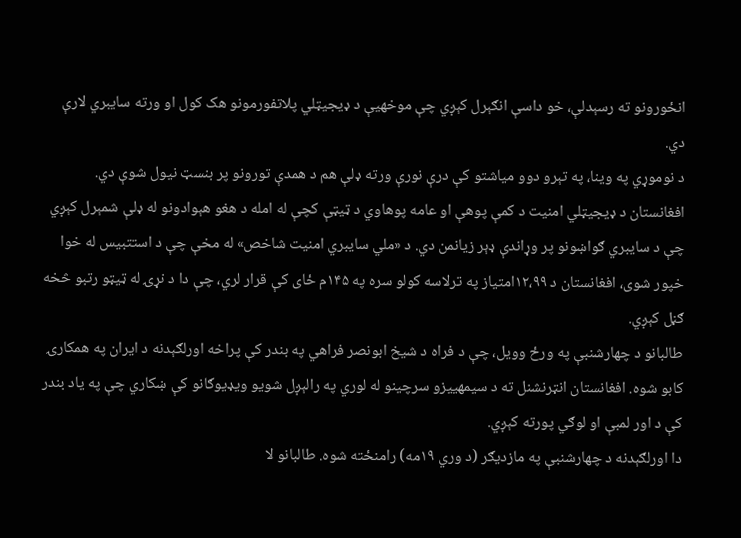انځورونو ته رسېدلې، خو داسې انګېرل کېږي چې موخهیې د ډیجیټلي پلاتفورمونو هک کول او ورته سایبري لارې دي.
د نوموړي په وینا، په تېرو دوو میاشتو کې درې نورې ورته ډلې هم د همدې تورونو پر بنسټ نیول شوې دي.
افغانستان د ډیجیټلي امنیت د کمې پوهې او عامه پوهاوي د ټیټې کچې له امله د هغو هېوادونو له ډلې شمېرل کېږي چې د سایبري ګواښونو پر وړاندې ډېر زیانمن دي. د «ملي سایبري امنیت شاخص» له مخې چې د استتبیس له خوا خپور شوی، افغانستان د ۱۲،۹۹امتیاز په ترلاسه کولو سره په ۱۴۵م ځای کې قرار لري، چې دا د نړۍ له ټیټو رتبو څخه ګڼل کېږي.
طالبانو د چهارشنبې په ورځ وویل، چې د فراه د شیخ ابونصر فراهي په بندر کې پراخه اورلګېدنه د ایران په همکارۍ کابو شوه. افغانستان انټرنشنل ته د سیمهییزو سرچینو له لوري په رالېږل شویو ویډیوګانو کې ښکاري چې په یاد بندر کې د اور لمبې او لوګي پورته کېږي.
دا اورلګېدنه د چهارشنبې په مازدیګر (د وري ۱۹مه) رامنځته شوه. طالبانو لا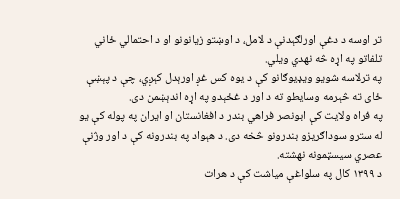تر اوسه د دغې اورلګېدنې د لامل، د اوښتو زیانونو او د احتمالي ځاني تلفاتو په اړه څه نهدي ویلي.
په ترلاسه شویو ویډیوګانو کې د یوه کس غږ اورېدل کېږي، چې د پېښې ځای ته څېرمه وسایطو ته د اور د غځېدو په اړه اندېښمن دی.
په فراه ولایت کې ابونصر فراهي بندر د افغانستان او ایران په پوله کې یو له سترو سوداګریزو بندرونو څخه دی. د هېواد په بندرونه کې د اور وژنې عصري سیسټمونه نهشته.
د ۱۳۹۹ کال په سلواغې میاشت کې د هرات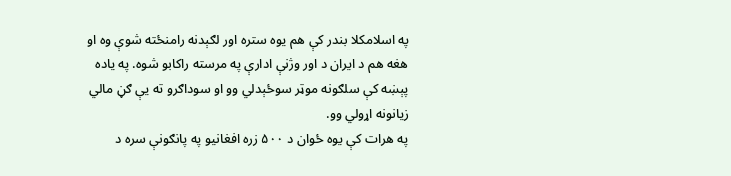په اسلامکلا بندر کې هم یوه ستره اور لګېدنه رامنځته شوې وه او هغه هم د ایران د اور وژنې ادارې په مرسته راکابو شوه. په یاده پېښه کې سلګونه موټر سوځېدلي وو او سوداګرو ته یې ګڼ مالي زیانونه اړولي وو.
په هرات کې یوه ځوان د ۵۰۰ زره افغانیو په پانګونې سره د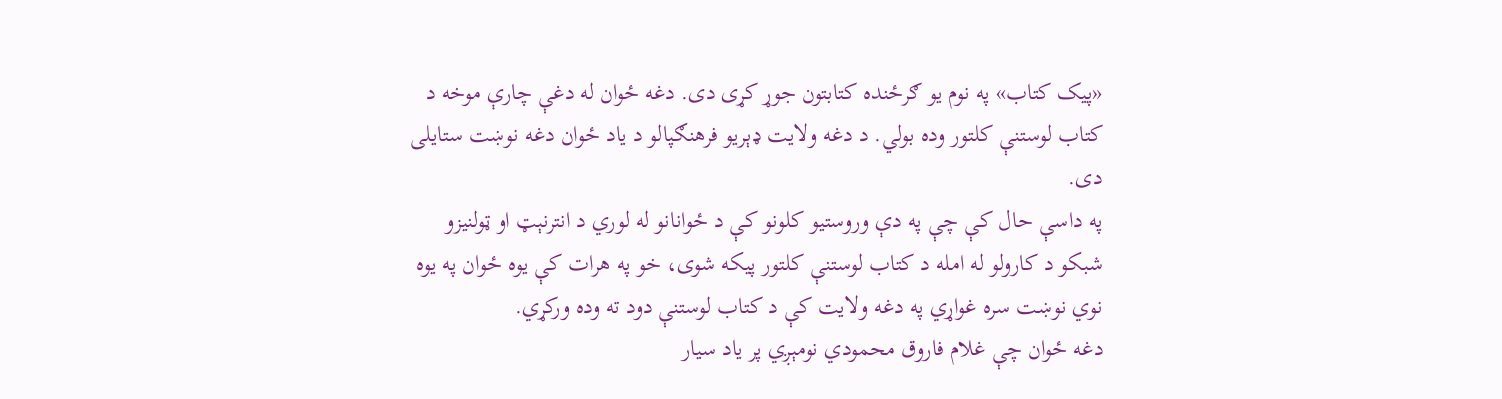«پیک کتاب» په نوم یو ګرځنده کتابتون جوړ کړی دی. دغه ځوان له دغې چارې موخه د کتاب لوستنې کلتور وده بولي. د دغه ولایت ډېریو فرهنګپالو د یاد ځوان دغه نوښت ستایلی دی.
په داسې حال کې چې په دې وروستیو کلونو کې د ځوانانو له لوري د انترنېټ او ټولنیزو شبکو د کارولو له امله د کتاب لوستنې کلتور پیکه شوی، خو په هرات کې یوه ځوان په یوه نوي نوښت سره غواړي په دغه ولایت کې د کتاب لوستنې دود ته وده ورکړي.
دغه ځوان چې غلام فاروق محمودي نومېږي پر یاد سیار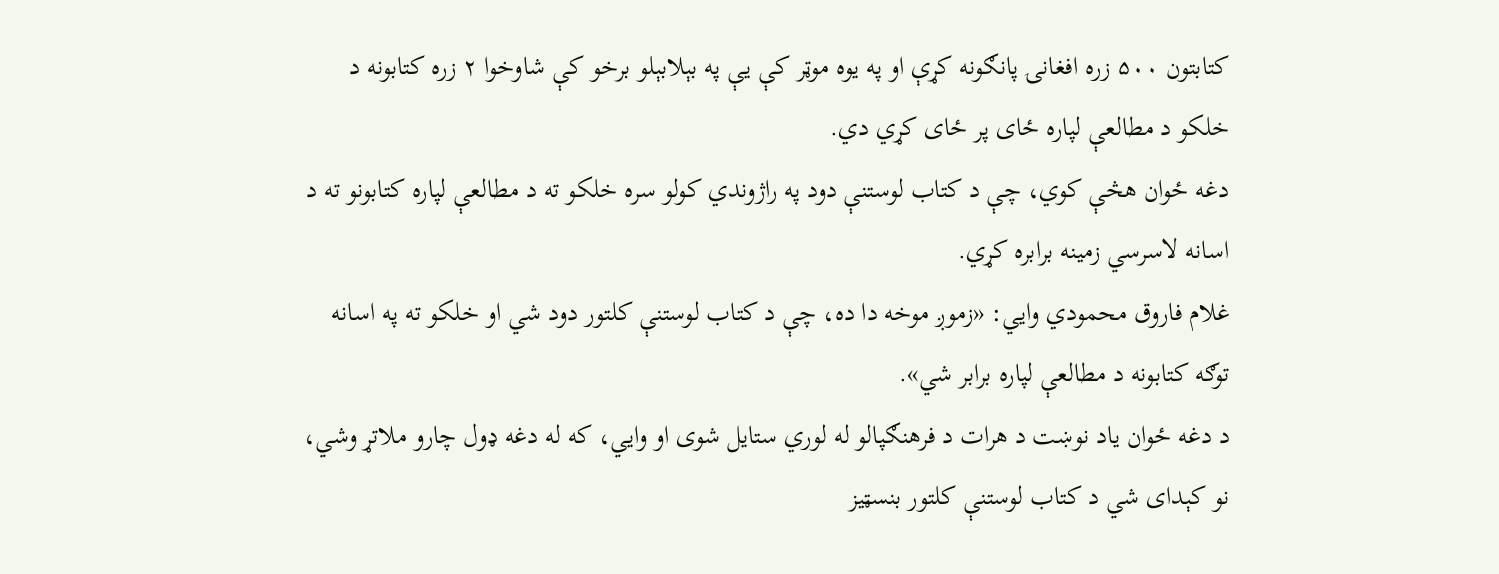کتابتون ۵۰۰ زره افغانۍ پانګونه کړې او په یوه موټر کې یې په بېلابېلو برخو کې شاوخوا ۲ زره کتابونه د خلکو د مطالعې لپاره ځای پر ځای کړي دي.
دغه ځوان هڅې کوي، چې د کتاب لوستنې دود په راژوندي کولو سره خلکو ته د مطالعې لپاره کتابونو ته د اسانه لاسرسي زمینه برابره کړي.
غلام فاروق محمودي وايي: «زموږ موخه دا ده، چې د کتاب لوستنې کلتور دود شي او خلکو ته په اسانه توګه کتابونه د مطالعې لپاره برابر شي».
د دغه ځوان یاد نوښت د هرات د فرهنګپالو له لوري ستایل شوی او وايي، که له دغه ډول چارو ملاتړ وشي، نو کېدای شي د کتاب لوستنې کلتور بنسټیز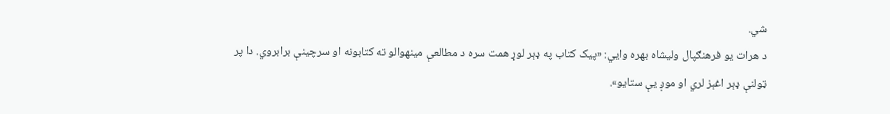شي.
د هرات یو فرهنګپال وليشاه بهره وايي: «پیک کتاب په ډېر لوړ همت سره د مطالعې مینهوالو ته کتابونه او سرچینې برابروي. دا پر ټولنې ډېر اغېز لري او موږ یې ستایو».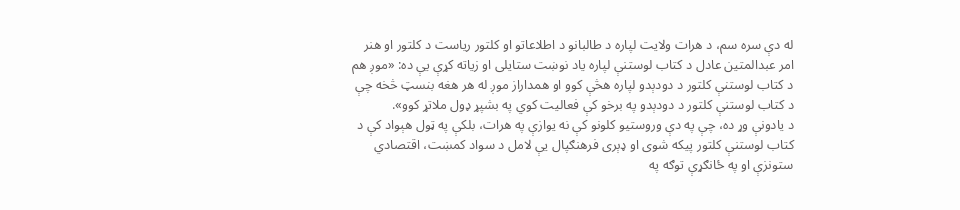له دې سره سم، د هرات ولایت لپاره د طالبانو د اطلاعاتو او کلتور ریاست د کلتور او هنر امر عبدالمتین عادل د کتاب لوستنې لپاره یاد نوښت ستایلی او زیاته کړې یې ده: «موږ هم د کتاب لوستنې کلتور د دودېدو لپاره هڅې کوو او همداراز موږ له هر هغه بنسټ څخه چې د کتاب لوستنې کلتور د دودېدو په برخو کې فعالیت کوي په بشپړ ډول ملاتړ کوو».
د یادونې وړ ده، چې په دې وروستیو کلونو کې نه یوازې په هرات، بلکې په ټول هېواد کې د کتاب لوستنې کلتور پیکه شوی او ډېری فرهنګپال یې لامل د سواد کمښت، اقتصادي ستونزې او په ځانګړې توګه په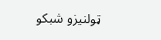ټولنیزو شبکو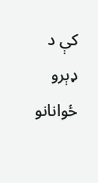کې د ډېرو ځوانانو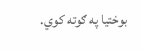بوختیا په ګوته کوي.